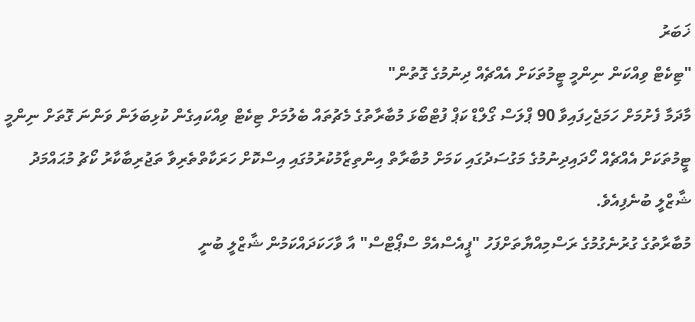ޚަބަރު
"ޓިކެޓް ވިއްކަން ނިންމީ ޓީމުތަކަށް އެއްޗެއް ދިނުމުގެ ގޮތުން"
މާދަމާ ފެށުމަށް ހަމަޖެހިފައިވާ 90 ޕްލަސް ގޯލްޑް ކަޕް ފުޓްބޯޅަ މުބާރާތުގެ މެޗުތައް ބެލުމަށް ޓިކެޓް ވިއްކައިގެން ކުޅިބަލަން ވަންނަ ގޮތަށް ނިންމީ ޓީމުތަކަށް އެއްޗެއް ހޯދައިދިނުމުގެ މަގުސަދުގައި ކަމަށް މުބާރާތް އިންތިޒާމުކުރުމުގައި އިސްކޮށް ހަރަކާތްތެރިވާ ތަޖުރިބާކާރު ކޯޗު މުޙައްމަދު ޝާޒްލީ ބުނެފިއެވެ.
މުބާރާތުގެ ގުރުނެގުމުގެ ރަސްމިއްޔާތަށްފަހު "ޕީއެސްއެމް ސްޕޯޓްސް" އާ ވާހަކަދައްކަމުން ޝާޒްލީ ބުނީ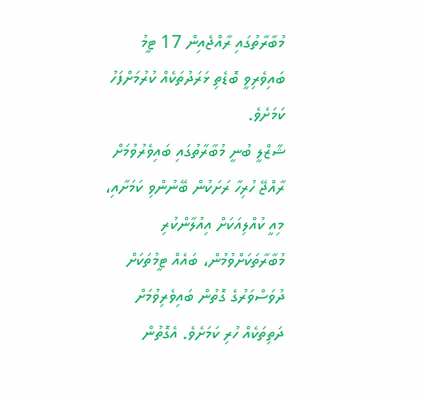މުބާރާތުގައި ރާއްޖެއިން 17 ޓީމު ބައިވެރިވީ ބޮޑެތި ޅަރަދުތަކެއް ކުރުމަށްފަހު ކަމަށެވެ.
ޝާޒްލީ ބުނީ މުބާރާތުގައި ބައިވެރުވުމަށް ރާއްޖޭ ހުރިހާ ރަށަކުން ބޭނުންވި ކަމަށާއި، މިއީ ކުއްލިއަކަށް އިއުލާންކުރި މުބާރާތަކަށްވުމުން، ބައެއް ޓީމުތަކަށް ދުވަސްވަރުގެ ގޮތުން ބައިވެރިވުމަށް ދަތިތަކެއް ހުރި ކަމަށެވެ. އެގޮތުން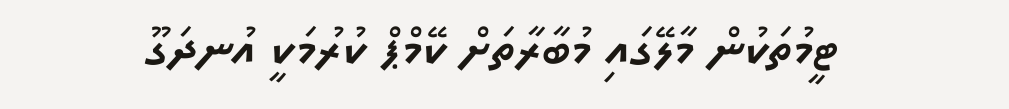ޓީމުތަކުން މާލޭގައި މުބާރާތަށް ކޭމްޕް ކުރުމަކީ އުނދަގޫ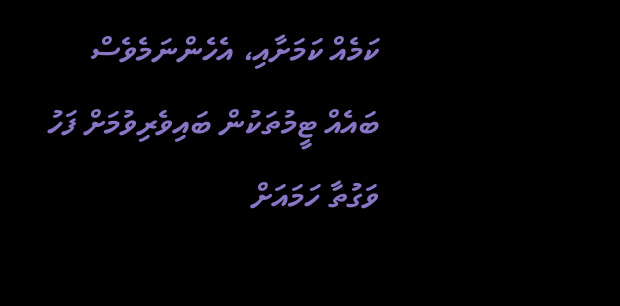ކަމެއް ކަމަށާއި، އެހެންނަމެވެސް ބައެއް ޓީމުތަކުން ބައިވެރިވުމަށް ފަހު ވަގުތާ ހަމައަށް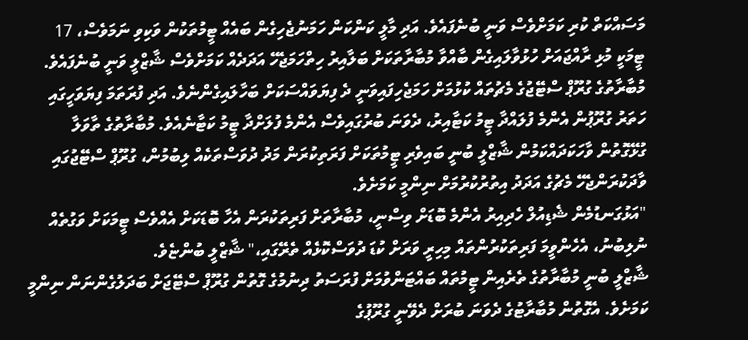މަސައްކަތް ކުރި ކަމަށްވެސް ވަނީ ބުނެފައެވެ. އަދި މާލީ ކަންކަން ހަމަނުޖެހިގެން ބައެއް ޓީމުތަކުން ވަކިވި ނަމަވެސް، 17 ޓީމަކީ މުޅި ރާއްޖައަށް ހުޅުވާލައިގެން ބާއްވާ މުބާރާތަކަށް ބަލާއިރު ހިތްހަމަޖެހޭ އަދަދެއް ކަމަށްވެސް ޝާޒްލީ ވަނީ ބުނެފައެވެ.
މުބާރާތުގެ ގުރޫޕް ސްޓޭޖުގެ މެޗުތައް ކުޅުމަށް ހަމަޖެހިފައިވަނީ ދެ ފިޔަވައްސަކަށް ބަހާލައިގެންނެވެ. އަދި ފުރަތަމަ ފިޔަވަހީގައި ހަތަރު ގުރޫޕުން އެންމެ ފުލައްދާ ޓީމު ކަޓާއިރު، ދެވަނަ ބުރުގައިވެސް އެންމެ ފުލަށްދާ ޓީމު ކަޓާނެއެވެ. މުބާރާތުގެ ތާވަލާ ގުޅޭގޮތުން ވާހަކަދައްކަމުން ޝާޒްލީ ބުނީ ބައިވެރި ޓީމުތަކަށް ފަރަތިކުރަން މަދު ދުވަސްތަކެއް ލިބުމުން، ގުރޫޕް ސްޓޭޖުގައި ވާދަކުރަންޖެހޭ މެޗުގެ އަދަދު އިތުރުކުރުމަށް ނިންމީ ކަމަށެވެ.
"އަޅުގަނޑުމެން ޝެޑިއުލް ހެދިއިރު އެންމެ ބޮޑަށް ވިސްނީ، މުބާރާތަށް ފަރިތަކުރަން އެހާ ބޮޑަކަށް އެއްވެސް ޓީމަކަށް ވަގުތެއް ނުލިބުނު، އެހެންވީމަ ފަރިތަކުރުންތައް މިހިރީ ވަރަށް ކުޑަ ދުވަސްކޮޅެއް ތެރޭގައި،" ޝާޒްލީ ބުންޏެވެ.
ޝާޒްލީ ބުނީ މުބާރާތުގެ ތެރެއިން ޓީމުތައް ބައްޓަންވުމަށް ފުރަސަތު ދިނުމުގެ ގޮތުން ގުރޫޕް ސްޓޭޖަށް ބަދަލުގެންނަން ނިންމީ ކަމަށެވެ. އެގޮތުން މުބާރާޓުގެ ދެވަނަ ބުރަށް ދެވޭނީ ގުރޫޕުގެ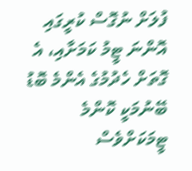ފުލަށް ނުގޮސް ކުރީގައި އޮންނަ ޓީމު ކަމަށާއި، އެ ގޮތަށް ހެދުމުގެ އެންމެ ބޮޑު ބޭނުމަކީ ކޮންމެ ޓީމަކަށްވެސް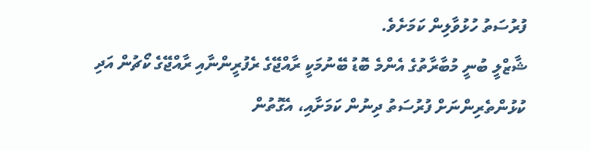ފުރުސަތު ހުޅުވާލިން ކަމަށެވެ.
ޝާޒްލީ ބުނީ މުބާރާތުގެ އެންމެ ބޮޑު ބޭނުމަކީ ރާއްޖޭގެ ރެފުރީންނާއި ރާއްޖޭގެ ކޯޗުން އަދި ކުޅުންތެރިންނަށް ފުރުސަތު ދިނުން ކަމަށާއި، އެގޮތުން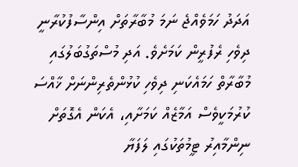އަދަދު ހަމަވެއްޖެ ނަމަ މުބާރާތަށް އިންސާފުކުރާނީ ދިވެހި ރެފުރީން ކަމަށެވެ. އަދި މުސްތަގުބަލުގައި މުބާރާތް ހަމައެކަނި ދިވެހި ކުޅުންތެރިންނަށް ޚާއްސަ ކުރުމަކީވެސް އަމާޒެއް ކަމަށާއި، އެކަން އެގޮތަށް ނިންމާއިރު ޓީމުތަކުގައި ލަފަޔާ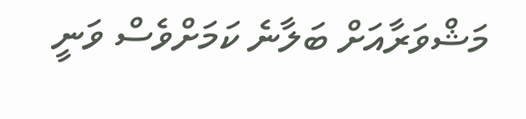މަޝްވަރާއަށް ބަލާނެ ކަމަށްވެސް ވަނީ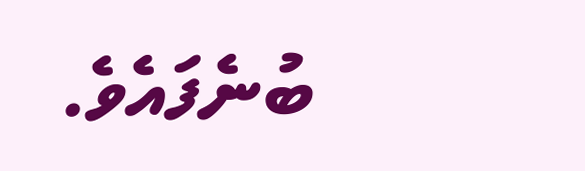ބުނެފައެވެ.